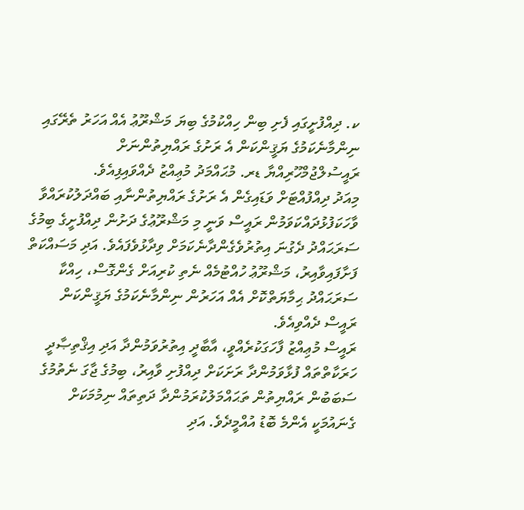ކ. ދިއްފުށީގައި ފެށި ބިން ހިއްކުމުގެ ބިޔަ މަޝްރޫޢު އެއް އަހަރު ތެރޭގައި ނިންމާނެކަމުގެ ޔަޤީންކަން އެ ރަށުގެ ރައްޔިތުންނަށް ރައީސުލްޖުމްހޫރިއްޔާ ޑރ. މުޙައްމަދު މުޢިއްޒު ދެއްވައިފިއެވެ.
މިއަދު ދިއްފުއްޓަށް ވަޑައިގެން އެ ރަށުގެ ރައްޔިތުންނާއި ބައްދަލުކުރައްވާ ވާހަކަފުޅުދައްކަވަމުން ރައީސް ވަނީ މި މަޝްރޫޢުގެ ދަށުން ދިއްފުށީގެ ބިމުގެ ސަރަޙައްދު ދެގުނަ އިތުރުވެގެންދާނެކަމަށް ވިދާޅުވެފައެވެ. އަދި މަސައްކަތް ފަށާފައިވާއިރު، މަޝްރޫޢު ހުއްޓުމެއް ނެތި ކުރިއަށް ގެންގޮސް، ހިއްކާ ސަރަޙައްދު ޙިމާޔަތްކޮށް އެއް އަހަރުން ނިންމާނެކަމުގެ ޔަޤީންކަން ރައީސް ދެއްވިއެވެ.
ރައީސް މުޢިއްޒު ފާހަގަކުރެއްވީ، އާބާދީ އިތުރުވަމުންދާ އަދި އިޤްތިޞާދީ ހަރަކާތްތައް ފުޅާވަމުންދާ ރަށަކަށް ދިއްފުށި ވާއިރު، ބިމުގެ ޖާގަ ނެތުމުގެ ސަބަބުން ރައްޔިތުން ތަޙައްމަލުކުރަމުންދާ ދަތިތައް ނިމުމަކަށް ގެނައުމަކީ އެންމެ ބޮޑު އުއްމީދެވެ. އަދި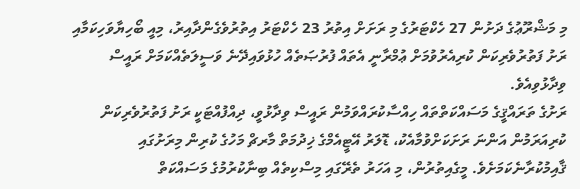މި މަޝްރޫޢުގެ ދަށުން 27 ހެކްޓަރުގެ މި ރަށަށް އިތުރު 23 ހެކްޓަރު އިތުރުވެގެންދާއިރު، މިއީ ބޯހިޔާވަހިކަމާއި ރަށު ފަތުރުވެރިކަން ކުރިއެރުވުމަށް ޢުމްރާނީ އެތައް ފުރުޞަތެއް ހުޅުވައިދޭނެ ވަސީލަތެއްކަމަށް ރައީސް ވިދާޅުވިއެވެ.
ރަށުގެ ތަރައްޤީގެ މަސައްކަތްތައް ހިއްސާކުރައްވަމުން ރައީސް ވިދާޅުވީ، ދިއްފުއްޓަކީ ރަށު ފަތުރުވެރިކަން ކުރިއަރަމުން އަންނަ ރަށަކަށްވުމާއެކު، ޑޮލަރު އޭޓީއެމްގެ ޚިދުމަތް މާރޗް މަހުގެ ކުރިން މިރަށުގައި ޤާއިމުކުރާނެކަމަށެވެ. މީގެއިތުރުން، މި އަހަރު ތެރޭގައި މިސްކިތެއް ބިނާކުރުމުގެ މަސައްކަތް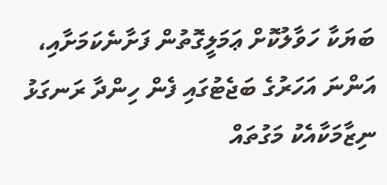ބަޔަކާ ހަވާލުކޮށް ޢަމަލީގޮތުން ފަށާނެކަމަށާއި، އަންނަ އަހަރުގެ ބަޖެޓުގައި ފެން ހިންދާ ރަނގަޅު ނިޒާމަކާއެކު މަގުތައް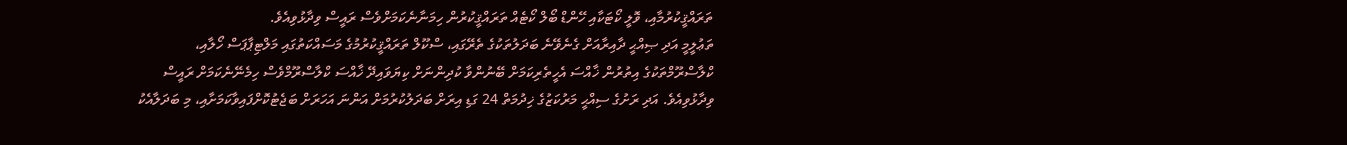ތަރައްޤީކުރުމާއި، ވޮލީ ކޯޓަކާއި ހޭންޑް ބޯލް ކޯޓެއް ތަރައްޤީކުރުން ހިމަނާނެކަމަށްވެސް ރައީސް ވިދާޅުވިއެވެ.
ތަޢުލީމީ އަދި ޞިއްޙީ ދާއިރާއަށް ގެނެވޭނެ ބަދަލުތަކުގެ ތެރޭގައި، ސްކޫލް ތަރައްޤީކުރުމުގެ މަސައްކަތުގައި މަލްޓިޕާޕަސް ހޯލާއި، ކްލާސްރޫމްތަކުގެ އިތުރުން ޚާއްސަ އެހީތެރިކަމަށް ބޭނުންވާ ކުދިންނަށް ކިޔަވައިދޭ ޚާއްސަ ކްލާސްރޫމްވެސް ހިމެނޭނެކަމަށް ރައީސް ވިދާޅުވިއެވެ. އަދި ރަށުގެ ސިއްޙީ މަރުކަޒުގެ ޚިދުމަތް 24 ގަޑި އިރަށް ބަދަލުކުރުމަށް އަންނަ އަހަރަށް ބަޖެޓުކޮށްފައިވާކަމަށާއި، މި ބަދަލާއެކު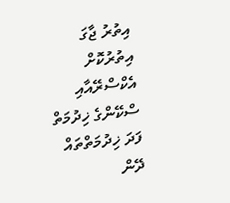އިތުރު ޖާގަ އިތުރުކޮށް އެކްސްރޭއާއި ސްކޭންގެ ޚިދުމަތް ފަދަ ޚިދުމަތްތައް ދޭން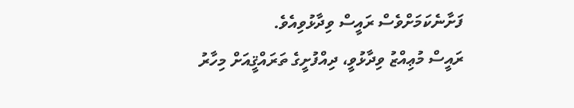ފަށާނެކަމަށްވެސް ރައީސް ވިދާޅުވިއެވެ.
ރައީސް މުޢިއްޒު ވިދާޅުވީ، ދިއްފުށީގެ ތަރައްޤީއަށް މިހާރު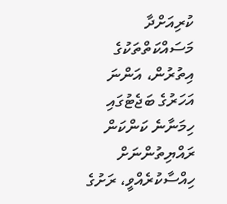ކުރިއަށްދާ މަސައްކަތްތަކުގެ އިތުރުން، އަންނަ އަހަރުގެ ބަޖެޓުގައި ހިމަނާނެ ކަންކަން ރައްޔިތުންނަށް ހިއްސާކުރެއްވީ، ރަށުގެ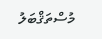މުސްތަޤްބަލު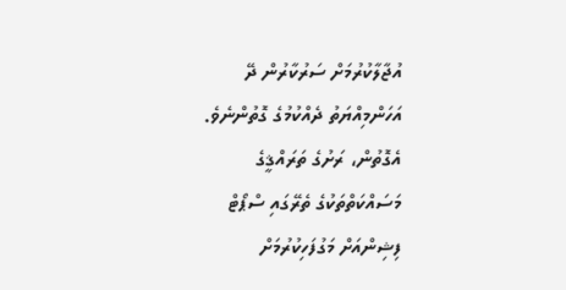އުޖާލާކުރުމަށް ސަރުކާރުން ދޭ އަހަންމިއްޔަތު ދެއްކުމުގެ ގޮތުންނެވެ. އެގޮތުން، ރަށުގެ ތަރައްޤީގެ މަސައްކަތްތަކުގެ ތެރޭގައި ސްޕޯޓް ފިޝިންއަށް މަގުފަހިކުރުމަށް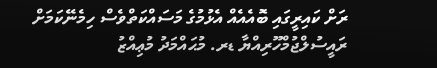ރަށް ކައިރީގައި ބޮއެއެއް އެޅުމުގެ މަސައްކަތްވެސް ހިމެނޭކަމަށް ރައީސުލްޖުމްހޫރިއްޔާ ޑރ. މުޙައްމަދު މުޢިއްޒު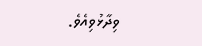ވިދާޅުވިއެވެ.